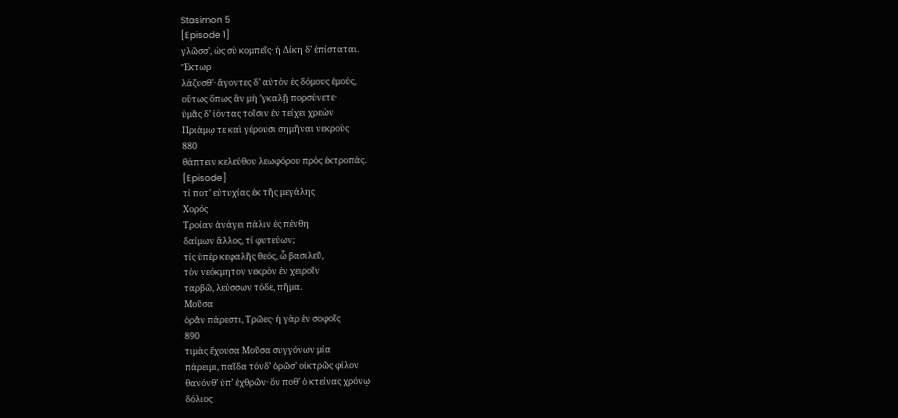Stasimon 5
[Episode 1]
γλῶσσʼ, ὡς σὺ κομπεῖς· ἡ Δίκη δʼ ἐπίσταται.
Ἕκτωρ
λάζυσθʼ· ἄγοντες δʼ αὐτὸν ἐς δόμους ἐμούς,
οὕτως ὅπως ἂν μὴ ʼγκαλῇ πορσύνετε·
ὑμᾶς δʼ ἰόντας τοῖσιν ἐν τείχει χρεὼν
Πριάμῳ τε καὶ γέρουσι σημῆναι νεκροὺς
880
θάπτειν κελεύθου λεωφόρου πρὸς ἐκτροπάς.
[Episode]
τί ποτʼ εὐτυχίας ἐκ τῆς μεγάλης
Χορός
Τροίαν ἀνάγει πάλιν ἐς πένθη
δαίμων ἄλλος, τί φυτεύων;
τίς ὑπὲρ κεφαλῆς θεός, ὦ βασιλεῦ,
τὸν νεόκμητον νεκρὸν ἐν χειροῖν
ταρβῶ, λεύσσων τόδε, πῆμα.
Μοῦσα
ὁρᾶν πάρεστι, Τρῶες· ἡ γὰρ ἐν σοφοῖς
890
τιμὰς ἔχουσα Μοῦσα συγγόνων μία
πάρειμι, παῖδα τόνδʼ ὁρῶσʼ οἰκτρῶς φίλον
θανόνθʼ ὑπʼ ἐχθρῶν· ὅν ποθʼ ὁ κτείνας χρόνῳ
δόλιος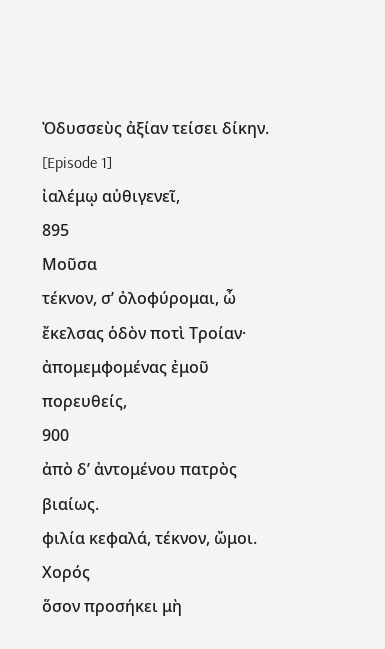Ὀδυσσεὺς ἀξίαν τείσει δίκην.
[Episode 1]
ἰαλέμῳ αὐθιγενεῖ,
895
Μοῦσα
τέκνον, σʼ ὀλοφύρομαι, ὦ
ἔκελσας ὁδὸν ποτὶ Τροίαν·
ἀπομεμφομένας ἐμοῦ πορευθείς,
900
ἀπὸ δʼ ἀντομένου πατρὸς βιαίως.
φιλία κεφαλά, τέκνον, ὤμοι.
Χορός
ὅσον προσήκει μὴ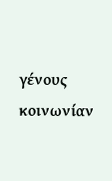γένους κοινωνίαν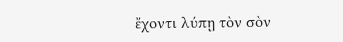ἔχοντι λύπῃ τὸν σὸν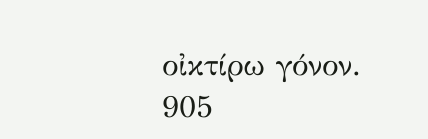οἰκτίρω γόνον.
905